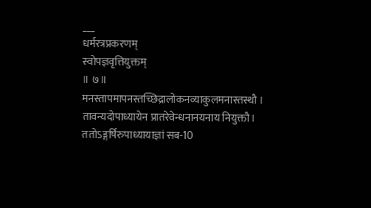___
धर्मरत्रप्रकरणम्
स्वोपज्ञवृत्तियुक्तम्
॥ ७॥
मनस्तापमापनस्तच्छिद्रालोकनव्याकुलमनास्तस्थौ । तावन्यदोपाध्यायेन प्रातरेवेन्धनानयनाय नियुक्तौ। ततोऽङ्गर्षिरुपाध्यायाज्ञां सब-10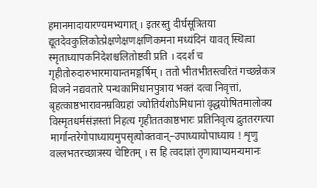हमानमादायारण्यमभ्यगात् । इतरस्तु दीर्घसूत्रितया द्यूतदेवकुलिकोत्प्रेक्षणेक्षणक्षणिकमना मध्यंदिनं यावत् स्थित्वा स्मृताध्यापकनिदेशश्चलितोष्टवी प्रति । ददर्श च गृहीतोरुदारुभारमायान्तमङ्गर्षिम् । ततो भीतभीतस्त्वरितं गच्छन्नेकत्र विजने नद्यवतारे पन्थकामिधानपुत्राय भक्तं दत्वा निवृत्तां, बृहत्काष्ठभारावनम्रविग्रहां ज्योतिर्यशोऽमिधानां वृद्धयोषितमालोक्य विस्मृतधर्मसंज्ञस्तां निहत्य गृहीततकाष्ठभारः प्रतिनिवृत्य द्रुततरगत्या मार्गान्तरेगोपाध्यायमुपसृत्योक्तवान्–उपाध्यायोपाध्याय ! शृणु वल्लभतरच्छात्रस्य चेष्टितम् । स हि त्वदाज्ञां तृणायाप्यमन्यमानः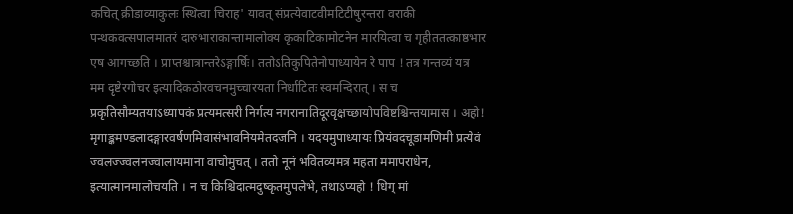कचित् क्रीडाव्याकुलः स्थित्वा चिराह' यावत् संप्रत्येवाटवीमटिटीषुरन्तरा वराकी पन्थकवत्सपालमातरं दारुभाराकान्तामालोक्य कृकाटिकामोटनेन मारयित्वा च गृहीततत्काष्ठभार एष आगच्छति । प्राप्तश्चात्रान्तरेऽङ्गार्षिः। ततोऽतिकुपितेनोपाध्यायेन रे पाप ! तत्र गन्तव्यं यत्र मम दृष्टेरगोचर इत्यादिकठोरवचनमुच्चारयता निर्धाटितः स्वमन्दिरात् । स च प्रकृतिसौम्यतयाऽध्यापकं प्रत्यमत्सरी निर्गत्य नगरानातिदूरवृक्षच्छायोपविष्टश्चिन्तयामास । अहो! मृगाङ्कमण्डलादङ्गारवर्षणमिवासंभावनियमेतदजनि । यदयमुपाध्यायः प्रियंवदचूडामणिमी प्रत्येवं ज्वलज्ज्वलनज्वालायमाना वाचोमुचत् । ततो नूनं भवितव्यमत्र महता ममापराधेन, इत्यात्मानमालोचयति । न च किश्चिदात्मदुष्कृतमुपलेभे, तथाऽप्यहो ! धिग् मां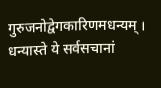गुरुजनोद्वेगकारिणमधन्यम् । धन्यास्ते ये सर्वसचानां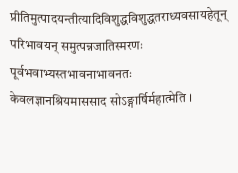प्रीतिमुत्पादयन्तीत्यादिविशुद्धविशुद्धतराध्यवसायहेतून् परिभावयन् समुत्पन्नजातिस्मरणः पूर्वभवाभ्यस्तभावनाभावनतः केवलज्ञानश्रियमाससाद सोऽङ्गार्षिर्महात्मेति ।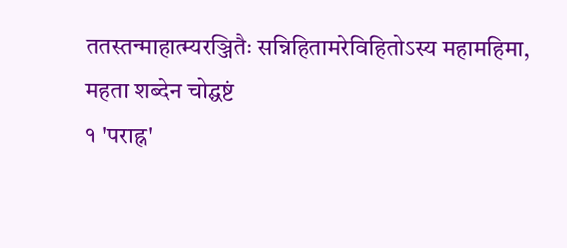ततस्तन्माहात्म्यरञ्जितैः सन्निहितामरेविहितोऽस्य महामहिमा, महता शब्देन चोद्घष्टं
१ 'पराह्न'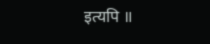इत्यपि ॥